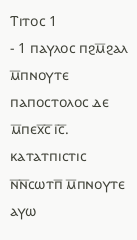Ⲧⲓⲧⲟⲥ 1
- 1 ⲡⲁⲩⲗⲟⲥ ⲡϩⲙ̅ϩⲁⲗ ⲙ̅ⲡⲛⲟⲩⲧⲉ ⲡⲁⲡⲟⲥⲧⲟⲗⲟⲥ ⲇⲉ ⲙ̅ⲡⲉⲭ̅ⲥ̅ ⲓ̅ⲥ̅. ⲕⲁⲧⲁⲧⲡⲓⲥⲧⲓⲥ ⲛ̅ⲛ̅ⲥⲱⲧⲡ̅ ⲙ̅ⲡⲛⲟⲩⲧⲉ ⲁⲩⲱ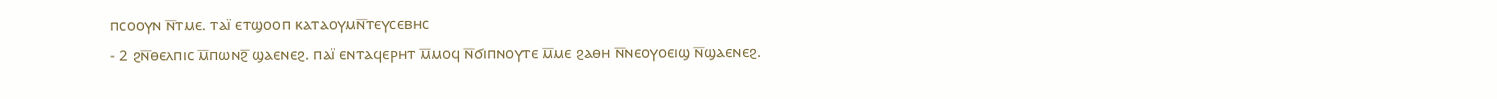ⲡⲥⲟⲟⲩⲛ ⲛ̅ⲧⲙⲉ. ⲧⲁⲓ̈ ⲉⲧϣⲟⲟⲡ ⲕⲁⲧⲁⲟⲩⲙⲛ̅ⲧⲉⲩⲥⲉⲃⲏⲥ
- 2 ϩⲛ̅ⲑⲉⲗⲡⲓⲥ ⲙ̅ⲡⲱⲛϩ̅ ϣⲁⲉⲛⲉϩ. ⲡⲁⲓ̈ ⲉⲛⲧⲁϥⲉⲣⲏⲧ ⲙ̅ⲙⲟϥ ⲛ̅ϭⲓⲡⲛⲟⲩⲧⲉ ⲙ̅ⲙⲉ ϩⲁⲑⲏ ⲛ̅ⲛⲉⲟⲩⲟⲉⲓϣ ⲛ̅ϣⲁⲉⲛⲉϩ.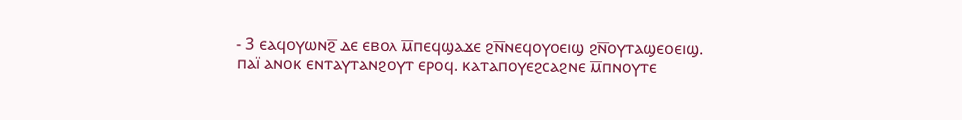- 3 ⲉⲁϥⲟⲩⲱⲛϩ̅ ⲇⲉ ⲉⲃⲟⲗ ⲙ̅ⲡⲉϥϣⲁϫⲉ ϩⲛ̅ⲛⲉϥⲟⲩⲟⲉⲓϣ ϩⲛ̅ⲟⲩⲧⲁϣⲉⲟⲉⲓϣ. ⲡⲁⲓ̈ ⲁⲛⲟⲕ ⲉⲛⲧⲁⲩⲧⲁⲛϩⲟⲩⲧ ⲉⲣⲟϥ. ⲕⲁⲧⲁⲡⲟⲩⲉϩⲥⲁϩⲛⲉ ⲙ̅ⲡⲛⲟⲩⲧⲉ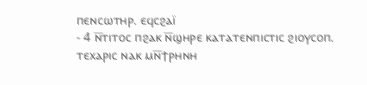ⲡⲉⲛⲥⲱⲧⲏⲣ. ⲉϥⲥϩⲁⲓ̈
- 4 ⲛ̅ⲧⲓⲧⲟⲥ ⲡϩⲁⲕ ⲛ̅ϣⲏⲣⲉ ⲕⲁⲧⲁⲧⲉⲛⲡⲓⲥⲧⲓⲥ ϩⲓⲟⲩⲥⲟⲡ. ⲧⲉⲭⲁⲣⲓⲥ ⲛⲁⲕ ⲙⲛ̅ϯⲣⲏⲛⲏ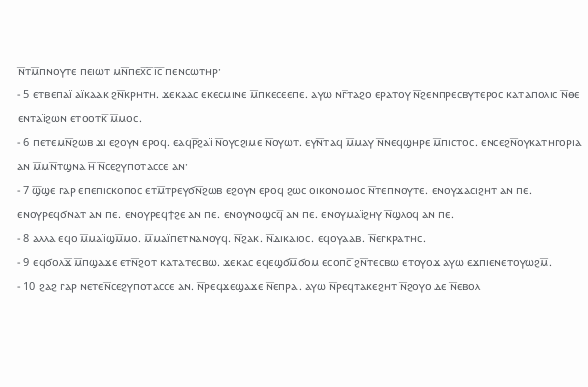ⲛ̅ⲧⲙ̅ⲡⲛⲟⲩⲧⲉ ⲡⲉⲓⲱⲧ ⲙⲛ̅ⲡⲉⲭ̅ⲥ̅ ⲓ̅ⲥ̅ ⲡⲉⲛⲥⲱⲧⲏⲣ·
- 5 ⲉⲧⲃⲉⲡⲁⲓ̈ ⲁⲓ̈ⲕⲁⲁⲕ ϩⲛ̅ⲕⲣⲏⲧⲏ. ϫⲉⲕⲁⲁⲥ ⲉⲕⲉⲥⲙⲓⲛⲉ ⲙ̅ⲡⲕⲉⲥⲉⲉⲡⲉ. ⲁⲩⲱ ⲛⲅ̅ⲧⲁϩⲟ ⲉⲣⲁⲧⲟⲩ ⲛ̅ϩⲉⲛⲡⲣⲉⲥⲃⲩⲧⲉⲣⲟⲥ ⲕⲁⲧⲁⲡⲟⲗⲓⲥ ⲛ̅ⲑⲉ ⲉⲛⲧⲁⲓ̈ϩⲱⲛ ⲉⲧⲟⲟⲧⲕ̅ ⲙ̅ⲙⲟⲥ.
- 6 ⲡⲉⲧⲉⲙⲛ̅ϩⲱⲃ ϫⲓ ⲉϩⲟⲩⲛ ⲉⲣⲟϥ. ⲉⲁϥⲣ̅ϩⲁⲓ̈ ⲛ̅ⲟⲩⲥϩⲓⲙⲉ ⲛ̅ⲟⲩⲱⲧ. ⲉⲩⲛ̅ⲧⲁϥ ⲙ̅ⲙⲁⲩ ⲛ̅ⲛⲉϥϣⲏⲣⲉ ⲙ̅ⲡⲓⲥⲧⲟⲥ. ⲉⲛⲥⲉϩⲛ̅ⲟⲩⲕⲁⲧⲏⲅⲟⲣⲓⲁ ⲁⲛ ⲙ̅ⲙⲛ̅ⲧϣⲛⲁ ⲏ̅ ⲛ̅ⲥⲉϩⲩⲡⲟⲧⲁⲥⲥⲉ ⲁⲛ·
- 7 ϣ̅ϣⲉ ⲅⲁⲣ ⲉⲡⲉⲡⲓⲥⲕⲟⲡⲟⲥ ⲉⲧⲙ̅ⲧⲣⲉⲩϭⲛ̅ϩⲱⲃ ⲉϩⲟⲩⲛ ⲉⲣⲟϥ ϩⲱⲥ ⲟⲓⲕⲟⲛⲟⲙⲟⲥ ⲛ̅ⲧⲉⲡⲛⲟⲩⲧⲉ. ⲉⲛⲟⲩϫⲁⲥⲓϩⲏⲧ ⲁⲛ ⲡⲉ. ⲉⲛⲟⲩⲣⲉϥϭⲛⲁⲧ ⲁⲛ ⲡⲉ. ⲉⲛⲟⲩⲣⲉϥϯϩⲉ ⲁⲛ ⲡⲉ. ⲉⲛⲟⲩⲛⲟϣⲥϥ̅ ⲁⲛ ⲡⲉ. ⲉⲛⲟⲩⲙⲁⲓ̈ϩⲏⲩ ⲛ̅ϣⲗⲟϥ ⲁⲛ ⲡⲉ.
- 8 ⲁⲗⲗⲁ ⲉϥⲟ ⲙ̅ⲙⲁⲓ̈ϣⲙ̅ⲙⲟ. ⲙ̅ⲙⲁⲓ̈ⲡⲉⲧⲛⲁⲛⲟⲩϥ. ⲛ̅ϩⲁⲕ. ⲛ̅ⲇⲓⲕⲁⲓⲟⲥ. ⲉϥⲟⲩⲁⲁⲃ. ⲛ̅ⲉⲅⲕⲣⲁⲧⲏⲥ.
- 9 ⲉϥϭⲟⲗϫ̅ ⲙ̅ⲡϣⲁϫⲉ ⲉⲧⲛ̅ϩⲟⲧ ⲕⲁⲧⲁⲧⲉⲥⲃⲱ. ϫⲉⲕⲁⲥ ⲉϥⲉϣϭⲙ̅ϭⲟⲙ ⲉⲥⲟⲡⲥ̅ ϩⲛ̅ⲧⲉⲥⲃⲱ ⲉⲧⲟⲩⲟϫ ⲁⲩⲱ ⲉϫⲡⲓⲉⲛⲉⲧⲟⲩⲱϩⲙ̅.
- 10 ϩⲁϩ ⲅⲁⲣ ⲛⲉⲧⲉⲛ̅ⲥⲉϩⲩⲡⲟⲧⲁⲥⲥⲉ ⲁⲛ. ⲛ̅ⲣⲉϥϫⲉϣⲁϫⲉ ⲛ̅ⲉⲡⲣⲁ. ⲁⲩⲱ ⲛ̅ⲣⲉϥⲧⲁⲕⲉϩⲏⲧ ⲛ̅ϩⲟⲩⲟ ⲇⲉ ⲛ̅ⲉⲃⲟⲗ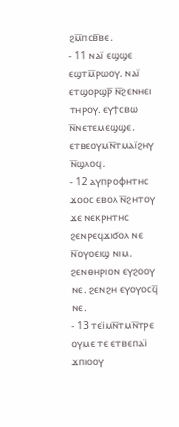ϩⲙ̅ⲡⲥⲃ̅ⲃⲉ.
- 11 ⲛⲁⲓ̈ ⲉϣϣⲉ ⲉϣⲧⲙ̅ⲣⲱⲟⲩ. ⲛⲁⲓ̈ ⲉⲧϣⲟⲣϣⲣ̅ ⲛ̅ϩⲉⲛⲏⲉⲓ ⲧⲏⲣⲟⲩ. ⲉⲩϯⲥⲃⲱ ⲛ̅ⲛⲉⲧⲉⲙⲉϣϣⲉ. ⲉⲧⲃⲉⲟⲩⲙⲛ̅ⲧⲙⲁⲓ̈ϩⲏⲩ ⲛ̅ϣⲗⲟϥ.
- 12 ⲁⲩⲡⲣⲟⲫⲏⲧⲏⲥ ϫⲟⲟⲥ ⲉⲃⲟⲗ ⲛ̅ϩⲏⲧⲟⲩ ϫⲉ ⲛⲉⲕⲣⲏⲧⲏⲥ ϩⲉⲛⲣⲉϥϫⲓϭⲟⲗ ⲛⲉ ⲛ̅ⲟⲩⲟⲉⲓϣ ⲛⲓⲙ. ϩⲉⲛⲑⲏⲣⲓⲟⲛ ⲉⲩϩⲟⲟⲩ ⲛⲉ. ϩⲉⲛϩⲏ ⲉⲩⲟⲩⲟⲥϥ̅ ⲛⲉ.
- 13 ⲧⲉⲓ̈ⲙⲛ̅ⲧⲙⲛ̅ⲧⲣⲉ ⲟⲩⲙⲉ ⲧⲉ ⲉⲧⲃⲉⲡⲁⲓ̈ ϫⲡⲓⲟⲟⲩ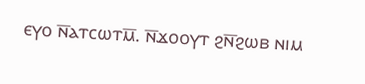ⲉⲩⲟ ⲛ̅ⲁⲧⲥⲱⲧⲙ̅. ⲛ̅ϫⲟⲟⲩⲧ ϩⲛ̅ϩⲱⲃ ⲛⲓⲙ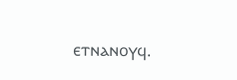ⲉⲧⲛⲁⲛⲟⲩϥ.